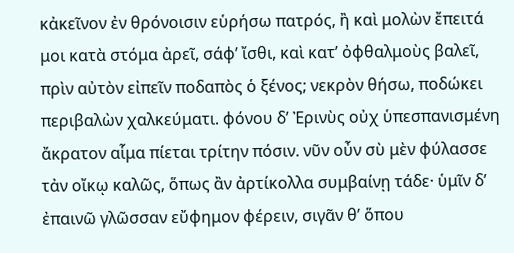κἀκεῖνον ἐν θρόνοισιν εὑρήσω πατρός, ἢ καὶ μολὼν ἔπειτά μοι κατὰ στόμα ἀρεῖ, σάφʼ ἴσθι, καὶ κατʼ ὀφθαλμοὺς βαλεῖ, πρὶν αὐτὸν εἰπεῖν ποδαπὸς ὁ ξένος; νεκρὸν θήσω, ποδώκει περιβαλὼν χαλκεύματι. φόνου δʼ Ἐρινὺς οὐχ ὑπεσπανισμένη ἄκρατον αἷμα πίεται τρίτην πόσιν. νῦν οὖν σὺ μὲν φύλασσε τἀν οἴκῳ καλῶς, ὅπως ἂν ἀρτίκολλα συμβαίνῃ τάδε· ὑμῖν δʼ ἐπαινῶ γλῶσσαν εὔφημον φέρειν, σιγᾶν θʼ ὅπου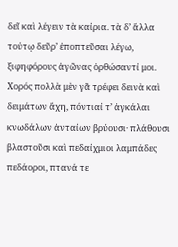δεῖ καὶ λέγειν τὰ καίρια. τὰ δʼ ἄλλα τούτῳ δεῦρʼ ἐποπτεῦσαι λέγω, ξιφηφόρους ἀγῶνας ὀρθώσαντί μοι. Χορός πολλὰ μὲν γᾶ τρέφει δεινὰ καὶ δειμάτων ἄχη, πόντιαί τʼ ἀγκάλαι κνωδάλων ἀνταίων βρύουσι· πλάθουσι βλαστοῦσι καὶ πεδαίχμιοι λαμπάδες πεδάοροι, πτανά τε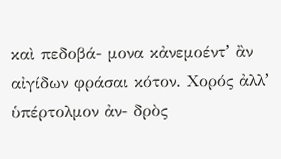καὶ πεδοβά- μονα κἀνεμοέντʼ ἂν αἰγίδων φράσαι κότον. Χορός ἀλλʼ ὑπέρτολμον ἀν- δρὸς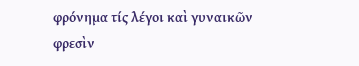φρόνημα τίς λέγοι καὶ γυναικῶν φρεσὶν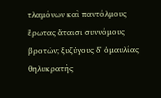τλαμόνων καὶ παντόλμους ἔρωτας ἄταισι συννόμους βροτῶν; ξυζύγους δʼ ὁμαυλίας θηλυκρατὴς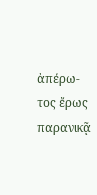ἀπέρω- τος ἔρως παρανικᾷ